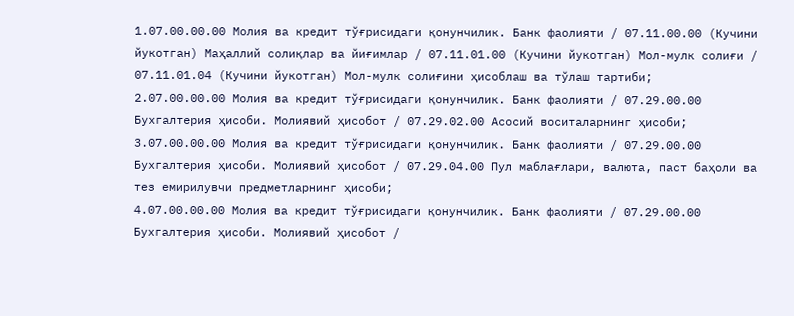1.07.00.00.00 Молия ва кредит тўғрисидаги қонунчилик. Банк фаолияти / 07.11.00.00 (Кучини йукотган) Маҳаллий солиқлар ва йиғимлар / 07.11.01.00 (Кучини йукотган) Мол-мулк солиғи / 07.11.01.04 (Кучини йукотган) Мол-мулк солиғини ҳисоблаш ва тўлаш тартиби;
2.07.00.00.00 Молия ва кредит тўғрисидаги қонунчилик. Банк фаолияти / 07.29.00.00 Бухгалтерия ҳисоби. Молиявий ҳисобот / 07.29.02.00 Асосий воситаларнинг ҳисоби;
3.07.00.00.00 Молия ва кредит тўғрисидаги қонунчилик. Банк фаолияти / 07.29.00.00 Бухгалтерия ҳисоби. Молиявий ҳисобот / 07.29.04.00 Пул маблағлари, валюта, паст баҳоли ва тез емирилувчи предметларнинг ҳисоби;
4.07.00.00.00 Молия ва кредит тўғрисидаги қонунчилик. Банк фаолияти / 07.29.00.00 Бухгалтерия ҳисоби. Молиявий ҳисобот /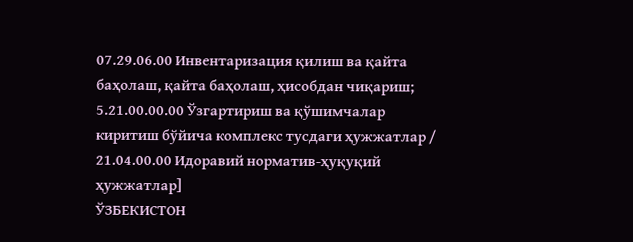07.29.06.00 Инвентаризация қилиш ва қайта баҳолаш, қайта баҳолаш, ҳисобдан чиқариш;
5.21.00.00.00 Ўзгартириш ва қўшимчалар киритиш бўйича комплекс тусдаги ҳужжатлар / 21.04.00.00 Идоравий норматив-ҳуқуқий ҳужжатлар]
ЎЗБЕКИСТОН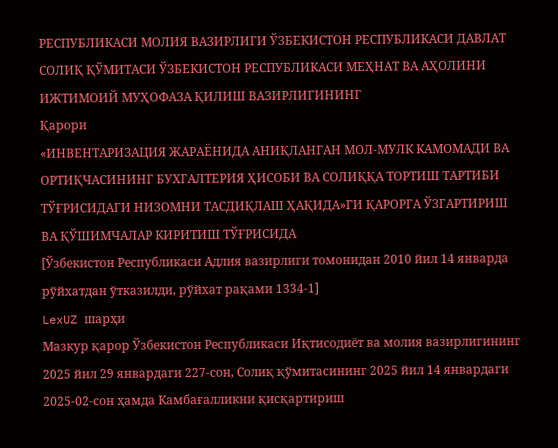РЕСПУБЛИКАСИ МОЛИЯ ВАЗИРЛИГИ ЎЗБЕКИСТОН РЕСПУБЛИКАСИ ДАВЛАТ СОЛИҚ ҚЎМИТАСИ ЎЗБЕКИСТОН РЕСПУБЛИКАСИ МЕҲНАТ ВА АҲОЛИНИ ИЖТИМОИЙ МУҲОФАЗА ҚИЛИШ ВАЗИРЛИГИНИНГ
Қарори
«ИНВЕНТАРИЗАЦИЯ ЖАРАЁНИДА АНИҚЛАНГАН МОЛ-МУЛК КАМОМАДИ ВА ОРТИҚЧАСИНИНГ БУХГАЛТЕРИЯ ҲИСОБИ ВА СОЛИҚҚА ТОРТИШ ТАРТИБИ ТЎҒРИСИДАГИ НИЗОМНИ ТАСДИҚЛАШ ҲАҚИДА»ГИ ҚАРОРГА ЎЗГАРТИРИШ ВА ҚЎШИМЧАЛАР КИРИТИШ ТЎҒРИСИДА
[Ўзбекистон Республикаси Адлия вазирлиги томонидан 2010 йил 14 январда рўйхатдан ўтказилди, рўйхат рақами 1334-1]
LexUZ шарҳи
Мазкур қарор Ўзбекистон Республикаси Иқтисодиёт ва молия вазирлигининг 2025 йил 29 январдаги 227-сон, Солиқ қўмитасининг 2025 йил 14 январдаги 2025-02-сон ҳамда Камбағалликни қисқартириш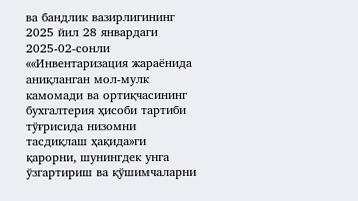ва бандлик вазирлигининг 2025 йил 28 январдаги 2025-02-сонли ««Инвентаризация жараёнида аниқланган мол-мулк камомади ва ортиқчасининг бухгалтерия ҳисоби тартиби тўғрисида низомни тасдиқлаш ҳақида»ги қарорни, шунингдек унга ўзгартириш ва қўшимчаларни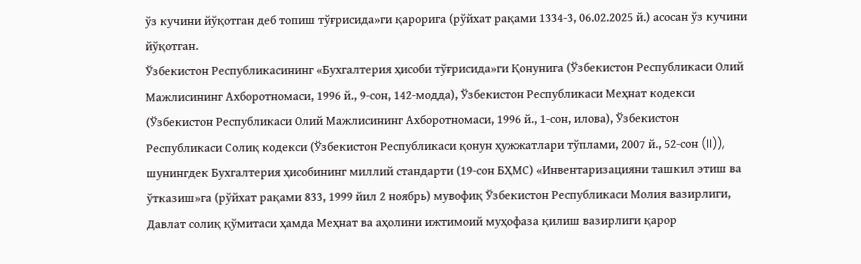ўз кучини йўқотган деб топиш тўғрисида»ги қарорига (рўйхат рақами 1334-3, 06.02.2025 й.) асосан ўз кучини йўқотган.
Ўзбекистон Республикасининг «Бухгалтерия ҳисоби тўғрисида»ги Қонунига (Ўзбекистон Республикаси Олий Мажлисининг Ахборотномаси, 1996 й., 9-сон, 142-модда), Ўзбекистон Республикаси Меҳнат кодекси (Ўзбекистон Республикаси Олий Мажлисининг Ахборотномаси, 1996 й., 1-сон, илова), Ўзбекистон Республикаси Солиқ кодекси (Ўзбекистон Республикаси қонун ҳужжатлари тўплами, 2007 й., 52-сон (II)), шунингдек Бухгалтерия ҳисобининг миллий стандарти (19-сон БҲМС) «Инвентаризацияни ташкил этиш ва ўтказиш»га (рўйхат рақами 833, 1999 йил 2 ноябрь) мувофиқ Ўзбекистон Республикаси Молия вазирлиги, Давлат солиқ қўмитаси ҳамда Меҳнат ва аҳолини ижтимоий муҳофаза қилиш вазирлиги қарор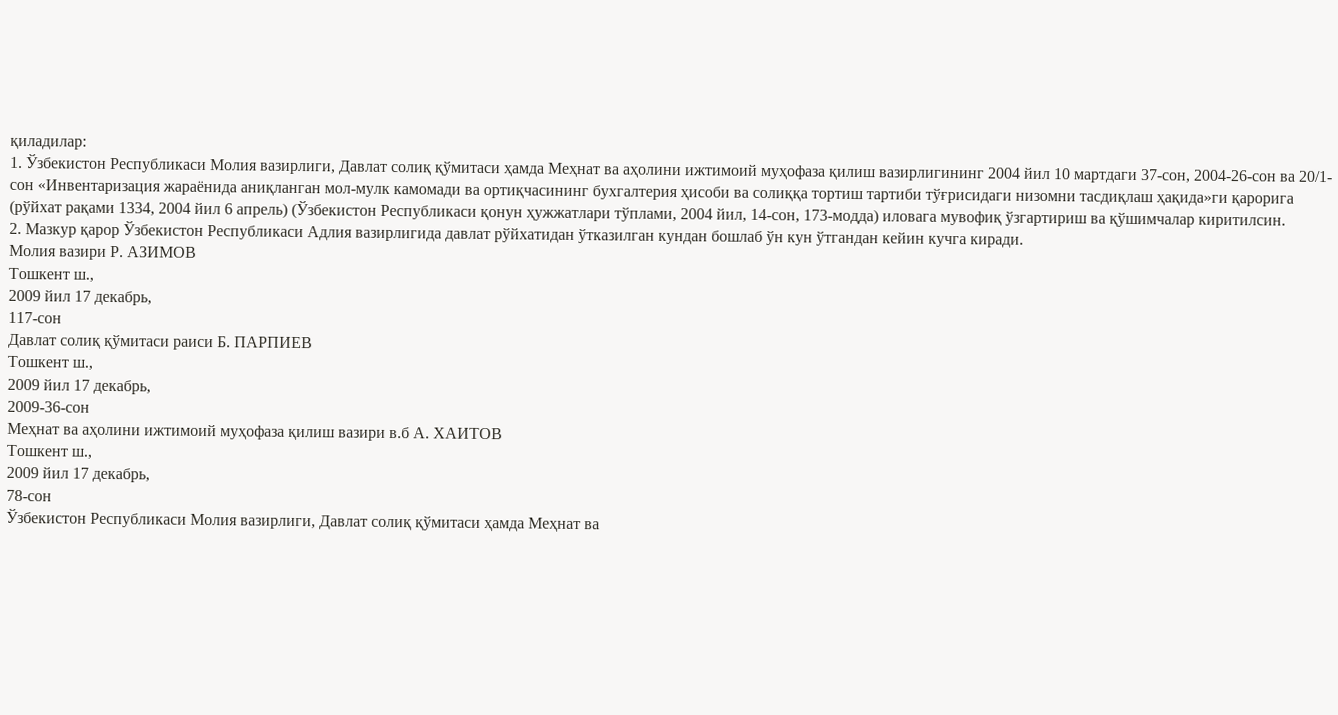қиладилар:
1. Ўзбекистон Республикаси Молия вазирлиги, Давлат солиқ қўмитаси ҳамда Меҳнат ва аҳолини ижтимоий муҳофаза қилиш вазирлигининг 2004 йил 10 мартдаги 37-сон, 2004-26-сон ва 20/1-сон «Инвентаризация жараёнида аниқланган мол-мулк камомади ва ортиқчасининг бухгалтерия ҳисоби ва солиққа тортиш тартиби тўғрисидаги низомни тасдиқлаш ҳақида»ги қарорига (рўйхат рақами 1334, 2004 йил 6 апрель) (Ўзбекистон Республикаси қонун ҳужжатлари тўплами, 2004 йил, 14-сон, 173-модда) иловага мувофиқ ўзгартириш ва қўшимчалар киритилсин.
2. Мазкур қарор Ўзбекистон Республикаси Адлия вазирлигида давлат рўйхатидан ўтказилган кундан бошлаб ўн кун ўтгандан кейин кучга киради.
Молия вазири Р. АЗИМОВ
Тошкент ш.,
2009 йил 17 декабрь,
117-сон
Давлат солиқ қўмитаси раиси Б. ПАРПИЕВ
Тошкент ш.,
2009 йил 17 декабрь,
2009-36-сон
Меҳнат ва аҳолини ижтимоий муҳофаза қилиш вазири в.б А. ХАИТОВ
Тошкент ш.,
2009 йил 17 декабрь,
78-сон
Ўзбекистон Республикаси Молия вазирлиги, Давлат солиқ қўмитаси ҳамда Меҳнат ва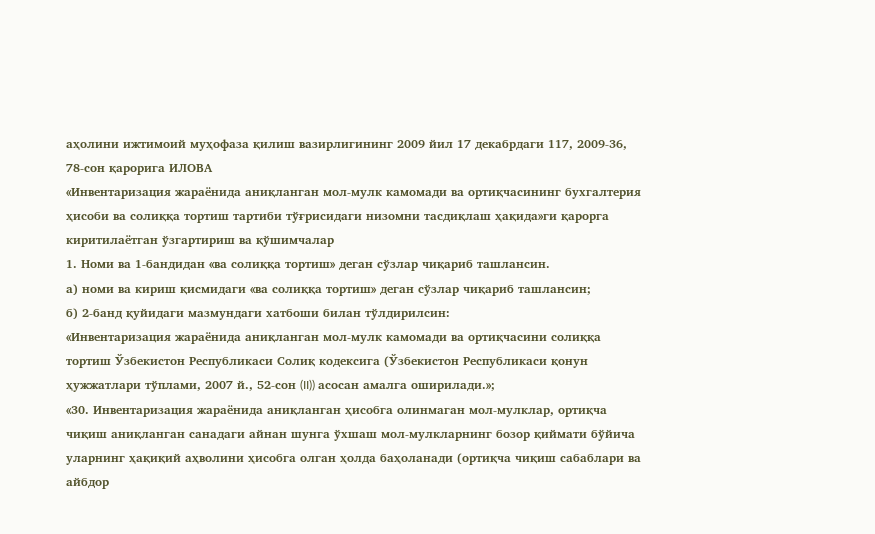аҳолини ижтимоий муҳофаза қилиш вазирлигининг 2009 йил 17 декабрдаги 117, 2009-36, 78-сон қарорига ИЛОВА
«Инвентаризация жараёнида аниқланган мол-мулк камомади ва ортиқчасининг бухгалтерия ҳисоби ва солиққа тортиш тартиби тўғрисидаги низомни тасдиқлаш ҳақида»ги қарорга киритилаётган ўзгартириш ва қўшимчалар
1. Номи ва 1-бандидан «ва солиққа тортиш» деган сўзлар чиқариб ташлансин.
а) номи ва кириш қисмидаги «ва солиққа тортиш» деган сўзлар чиқариб ташлансин;
б) 2-банд қуйидаги мазмундаги хатбоши билан тўлдирилсин:
«Инвентаризация жараёнида аниқланган мол-мулк камомади ва ортиқчасини солиққа тортиш Ўзбекистон Республикаси Солиқ кодексига (Ўзбекистон Республикаси қонун ҳужжатлари тўплами, 2007 й., 52-сон (II)) асосан амалга оширилади.»;
«30. Инвентаризация жараёнида аниқланган ҳисобга олинмаган мол-мулклар, ортиқча чиқиш аниқланган санадаги айнан шунга ўхшаш мол-мулкларнинг бозор қиймати бўйича уларнинг ҳақиқий аҳволини ҳисобга олган ҳолда баҳоланади (ортиқча чиқиш сабаблари ва айбдор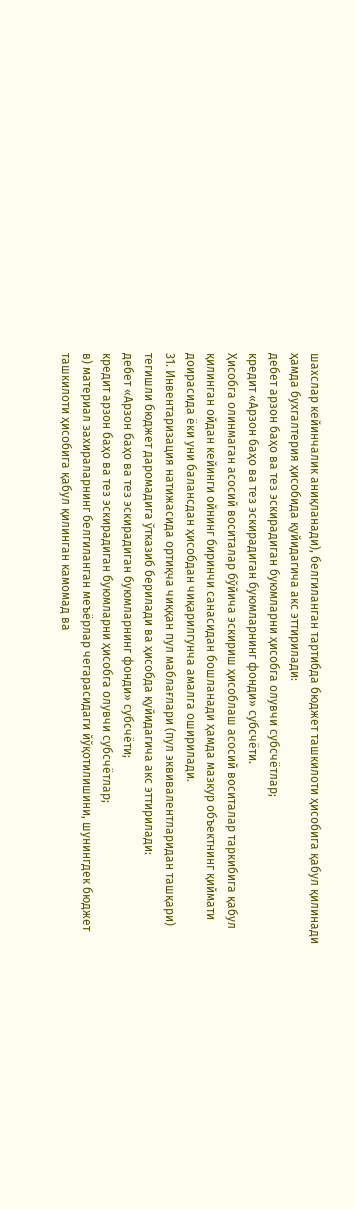шахслар кейинчалик аниқланади), белгиланган тартибда бюджет ташкилоти ҳисобига қабул қилинади ҳамда бухгалтерия ҳисобида қуйидагича акс эттирилади:
дебет арзон баҳо ва тез эскирадиган буюмларни ҳисобга олувчи субсчётлар;
кредит «Арзон баҳо ва тез эскирадиган буюмларнинг фонди» субсчёти.
Ҳисобга олинмаган асосий воситалар бўйича эскириш ҳисоблаш асосий воситалар таркибига қабул қилинган ойдан кейинги ойнинг биринчи санасидан бошланади ҳамда мазкур объектнинг қиймати доирасида ёки уни балансдан ҳисобдан чиқарилгунча амалга оширилади.
31. Инвентаризация натижасида ортиқча чиққан пул маблағлари (пул эквивалентларидан ташқари) тегишли бюджет даромадига ўтказиб берилади ва ҳисобда қуйидагича акс эттирилади:
дебет «Арзон баҳо ва тез эскирадиган буюмларнинг фонди» субсчёти;
кредит арзон баҳо ва тез эскирадиган буюмларни ҳисобга олувчи субсчётлар;
в) материал захираларнинг белгиланган меъёрлар чегарасидаги йўқотилишини, шунингдек бюджет ташкилоти ҳисобига қабул қилинган камомад ва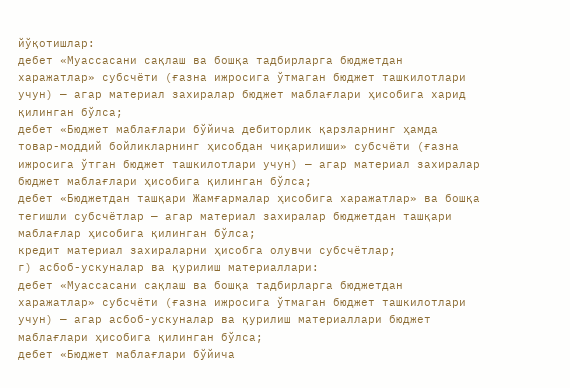йўқотишлар:
дебет «Муассасани сақлаш ва бошқа тадбирларга бюджетдан харажатлар» субсчёти (ғазна ижросига ўтмаган бюджет ташкилотлари учун) — агар материал захиралар бюджет маблағлари ҳисобига харид қилинган бўлса;
дебет «Бюджет маблағлари бўйича дебиторлик қарзларнинг ҳамда товар-моддий бойликларнинг ҳисобдан чиқарилиши» субсчёти (ғазна ижросига ўтган бюджет ташкилотлари учун) — агар материал захиралар бюджет маблағлари ҳисобига қилинган бўлса;
дебет «Бюджетдан ташқари Жамғармалар ҳисобига харажатлар» ва бошқа тегишли субсчётлар — агар материал захиралар бюджетдан ташқари маблағлар ҳисобига қилинган бўлса;
кредит материал захираларни ҳисобга олувчи субсчётлар;
г) асбоб-ускуналар ва қурилиш материаллари:
дебет «Муассасани сақлаш ва бошқа тадбирларга бюджетдан харажатлар» субсчёти (ғазна ижросига ўтмаган бюджет ташкилотлари учун) — агар асбоб-ускуналар ва қурилиш материаллари бюджет маблағлари ҳисобига қилинган бўлса;
дебет «Бюджет маблағлари бўйича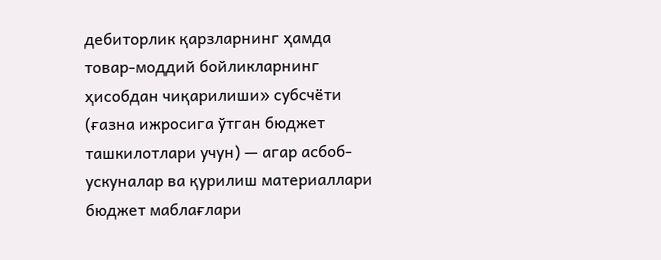дебиторлик қарзларнинг ҳамда товар-моддий бойликларнинг ҳисобдан чиқарилиши» субсчёти (ғазна ижросига ўтган бюджет ташкилотлари учун) — агар асбоб-ускуналар ва қурилиш материаллари бюджет маблағлари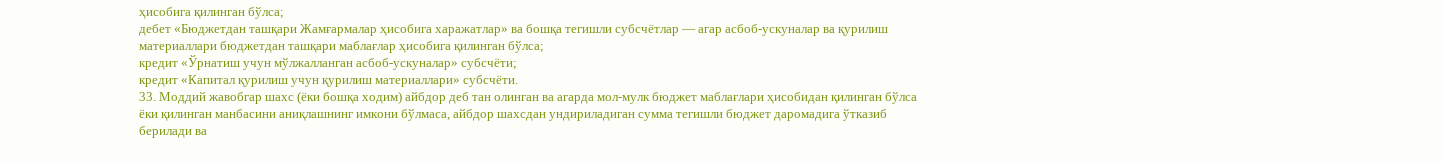ҳисобига қилинган бўлса;
дебет «Бюджетдан ташқари Жамғармалар ҳисобига харажатлар» ва бошқа тегишли субсчётлар — агар асбоб-ускуналар ва қурилиш материаллари бюджетдан ташқари маблағлар ҳисобига қилинган бўлса;
кредит «Ўрнатиш учун мўлжалланган асбоб-ускуналар» субсчёти;
кредит «Капитал қурилиш учун қурилиш материаллари» субсчёти.
33. Моддий жавобгар шахс (ёки бошқа ходим) айбдор деб тан олинган ва агарда мол-мулк бюджет маблағлари ҳисобидан қилинган бўлса ёки қилинган манбасини аниқлашнинг имкони бўлмаса, айбдор шахсдан ундириладиган сумма тегишли бюджет даромадига ўтказиб берилади ва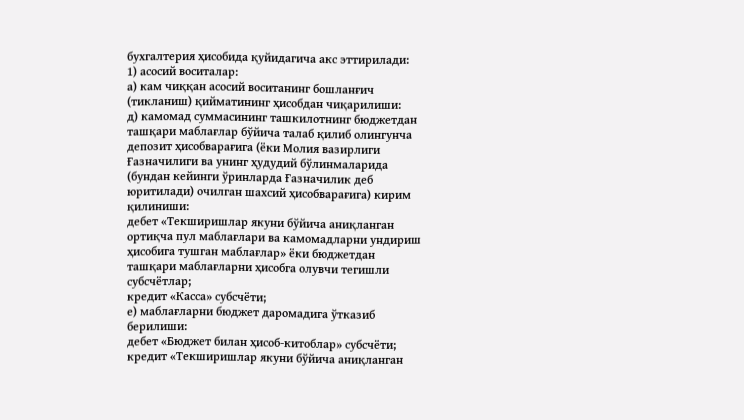бухгалтерия ҳисобида қуйидагича акс эттирилади:
1) асосий воситалар:
а) кам чиққан асосий воситанинг бошланғич (тикланиш) қийматининг ҳисобдан чиқарилиши:
д) камомад суммасининг ташкилотнинг бюджетдан ташқари маблағлар бўйича талаб қилиб олингунча депозит ҳисобварағига (ёки Молия вазирлиги Ғазначилиги ва унинг ҳудудий бўлинмаларида (бундан кейинги ўринларда Ғазначилик деб юритилади) очилган шахсий ҳисобварағига) кирим қилиниши:
дебет «Текширишлар якуни бўйича аниқланган ортиқча пул маблағлари ва камомадларни ундириш ҳисобига тушган маблағлар» ёки бюджетдан ташқари маблағларни ҳисобга олувчи тегишли субсчётлар;
кредит «Касса» субсчёти;
е) маблағларни бюджет даромадига ўтказиб берилиши:
дебет «Бюджет билан ҳисоб-китоблар» субсчёти;
кредит «Текширишлар якуни бўйича аниқланган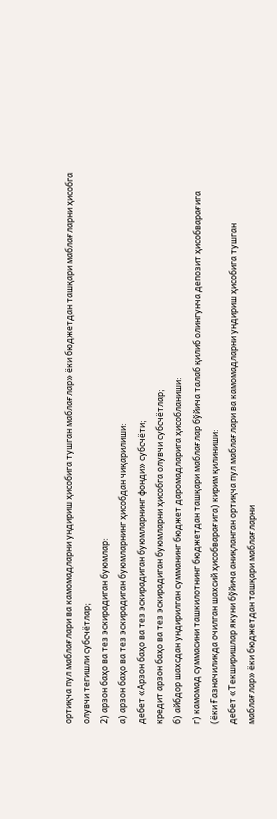ортиқча пул маблағлари ва камомадларни ундириш ҳисобига тушган маблағлар» ёки бюджетдан ташқари маблағларни ҳисобга олувчи тегишли субсчётлар;
2) арзон баҳо ва тез эскирадиган буюмлар:
а) арзон баҳо ва тез эскирадиган буюмларнинг ҳисобдан чиқарилиши:
дебет «Арзон баҳо ва тез эскирадиган буюмларнинг фонди» субсчёти;
кредит арзон баҳо ва тез эскирадиган буюмларни ҳисобга олувчи субсчётлар;
б) айбдор шахсдан ундирилган сумманинг бюджет даромадларига ҳисобланиши:
г) камомад суммасини ташкилотнинг бюджетдан ташқари маблағлар бўйича талаб қилиб олингунча депозит ҳисобварағига (ёки Ғазначиликда очилган шахсий ҳисобварағига) кирим қилиниши:
дебет «Текширишлар якуни бўйича аниқланган ортиқча пул маблағлари ва камомадларни ундириш ҳисобига тушган маблағлар» ёки бюджетдан ташқари маблағларни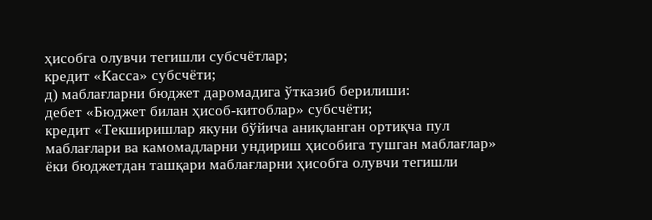ҳисобга олувчи тегишли субсчётлар;
кредит «Касса» субсчёти;
д) маблағларни бюджет даромадига ўтказиб берилиши:
дебет «Бюджет билан ҳисоб-китоблар» субсчёти;
кредит «Текширишлар якуни бўйича аниқланган ортиқча пул маблағлари ва камомадларни ундириш ҳисобига тушган маблағлар» ёки бюджетдан ташқари маблағларни ҳисобга олувчи тегишли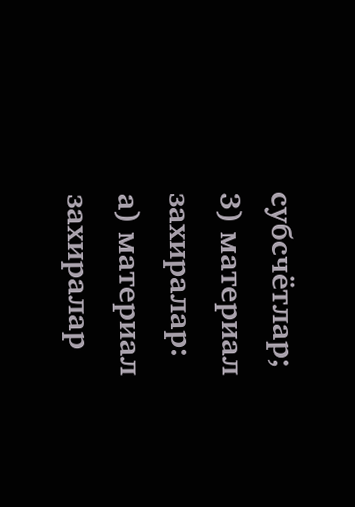субсчётлар;
3) материал захиралар:
а) материал захиралар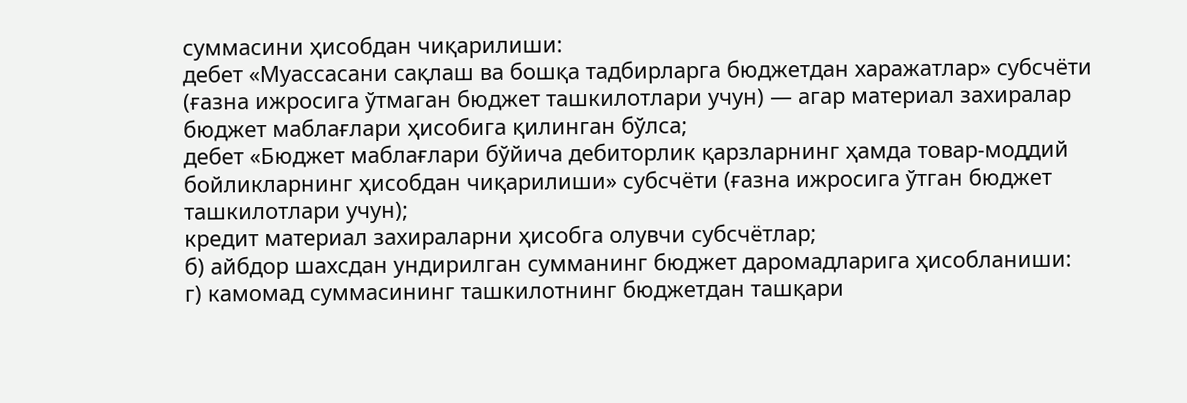суммасини ҳисобдан чиқарилиши:
дебет «Муассасани сақлаш ва бошқа тадбирларга бюджетдан харажатлар» субсчёти (ғазна ижросига ўтмаган бюджет ташкилотлари учун) — агар материал захиралар бюджет маблағлари ҳисобига қилинган бўлса;
дебет «Бюджет маблағлари бўйича дебиторлик қарзларнинг ҳамда товар-моддий бойликларнинг ҳисобдан чиқарилиши» субсчёти (ғазна ижросига ўтган бюджет ташкилотлари учун);
кредит материал захираларни ҳисобга олувчи субсчётлар;
б) айбдор шахсдан ундирилган сумманинг бюджет даромадларига ҳисобланиши:
г) камомад суммасининг ташкилотнинг бюджетдан ташқари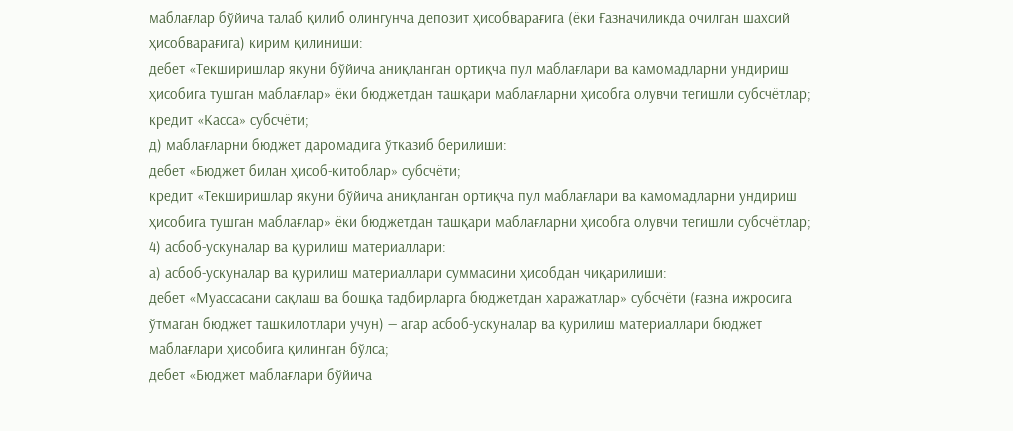маблағлар бўйича талаб қилиб олингунча депозит ҳисобварағига (ёки Ғазначиликда очилган шахсий ҳисобварағига) кирим қилиниши:
дебет «Текширишлар якуни бўйича аниқланган ортиқча пул маблағлари ва камомадларни ундириш ҳисобига тушган маблағлар» ёки бюджетдан ташқари маблағларни ҳисобга олувчи тегишли субсчётлар;
кредит «Касса» субсчёти;
д) маблағларни бюджет даромадига ўтказиб берилиши:
дебет «Бюджет билан ҳисоб-китоблар» субсчёти;
кредит «Текширишлар якуни бўйича аниқланган ортиқча пул маблағлари ва камомадларни ундириш ҳисобига тушган маблағлар» ёки бюджетдан ташқари маблағларни ҳисобга олувчи тегишли субсчётлар;
4) асбоб-ускуналар ва қурилиш материаллари:
а) асбоб-ускуналар ва қурилиш материаллари суммасини ҳисобдан чиқарилиши:
дебет «Муассасани сақлаш ва бошқа тадбирларга бюджетдан харажатлар» субсчёти (ғазна ижросига ўтмаган бюджет ташкилотлари учун) — агар асбоб-ускуналар ва қурилиш материаллари бюджет маблағлари ҳисобига қилинган бўлса;
дебет «Бюджет маблағлари бўйича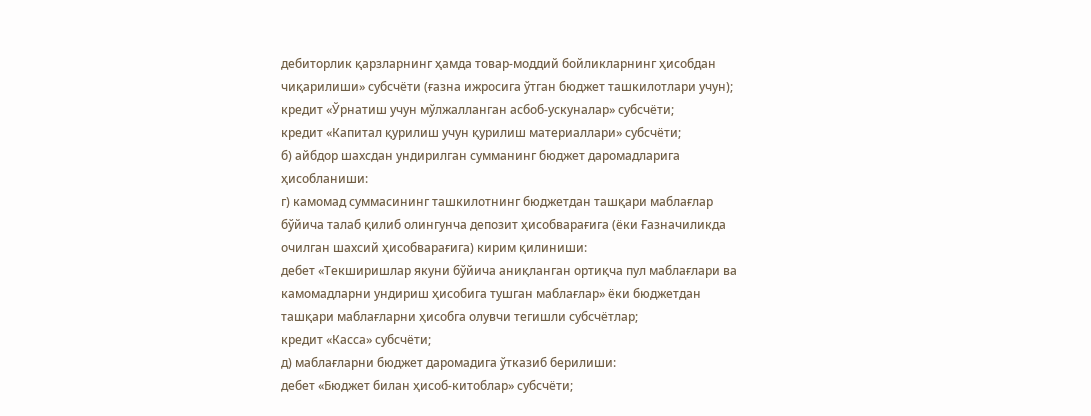дебиторлик қарзларнинг ҳамда товар-моддий бойликларнинг ҳисобдан чиқарилиши» субсчёти (ғазна ижросига ўтган бюджет ташкилотлари учун);
кредит «Ўрнатиш учун мўлжалланган асбоб-ускуналар» субсчёти;
кредит «Капитал қурилиш учун қурилиш материаллари» субсчёти;
б) айбдор шахсдан ундирилган сумманинг бюджет даромадларига ҳисобланиши:
г) камомад суммасининг ташкилотнинг бюджетдан ташқари маблағлар бўйича талаб қилиб олингунча депозит ҳисобварағига (ёки Ғазначиликда очилган шахсий ҳисобварағига) кирим қилиниши:
дебет «Текширишлар якуни бўйича аниқланган ортиқча пул маблағлари ва камомадларни ундириш ҳисобига тушган маблағлар» ёки бюджетдан ташқари маблағларни ҳисобга олувчи тегишли субсчётлар;
кредит «Касса» субсчёти;
д) маблағларни бюджет даромадига ўтказиб берилиши:
дебет «Бюджет билан ҳисоб-китоблар» субсчёти;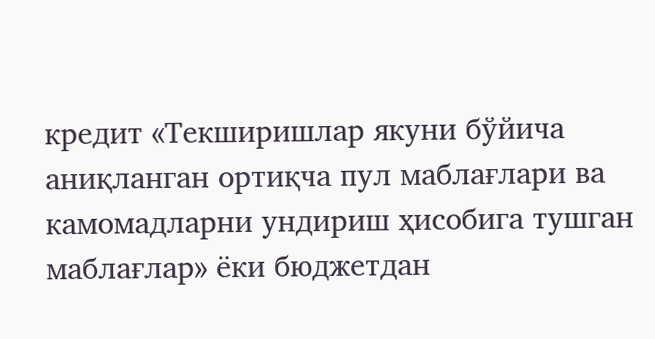кредит «Текширишлар якуни бўйича аниқланган ортиқча пул маблағлари ва камомадларни ундириш ҳисобига тушган маблағлар» ёки бюджетдан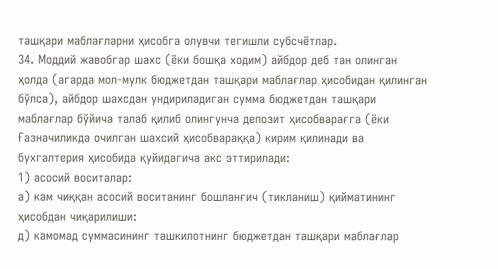ташқари маблағларни ҳисобга олувчи тегишли субсчётлар.
34. Моддий жавобгар шахс (ёки бошқа ходим) айбдор деб тан олинган ҳолда (агарда мол-мулк бюджетдан ташқари маблағлар ҳисобидан қилинган бўлса), айбдор шахсдан ундириладиган сумма бюджетдан ташқари маблағлар бўйича талаб қилиб олингунча депозит ҳисобварағга (ёки Ғазначиликда очилган шахсий ҳисобвараққа) кирим қилинади ва бухгалтерия ҳисобида қуйидагича акс эттирилади:
1) асосий воситалар:
а) кам чиққан асосий воситанинг бошланғич (тикланиш) қийматининг ҳисобдан чиқарилиши:
д) камомад суммасининг ташкилотнинг бюджетдан ташқари маблағлар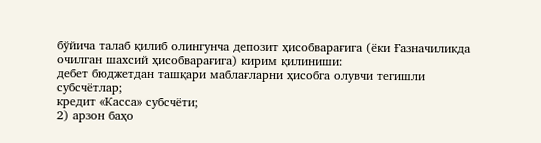бўйича талаб қилиб олингунча депозит ҳисобварағига (ёки Ғазначиликда очилган шахсий ҳисобварағига) кирим қилиниши:
дебет бюджетдан ташқари маблағларни ҳисобга олувчи тегишли субсчётлар;
кредит «Касса» субсчёти;
2) арзон баҳо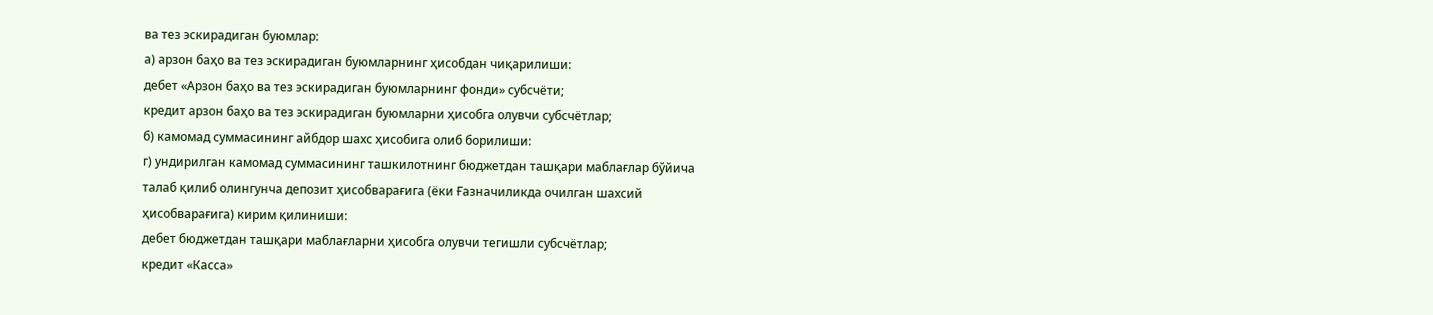ва тез эскирадиган буюмлар:
а) арзон баҳо ва тез эскирадиган буюмларнинг ҳисобдан чиқарилиши:
дебет «Арзон баҳо ва тез эскирадиган буюмларнинг фонди» субсчёти;
кредит арзон баҳо ва тез эскирадиган буюмларни ҳисобга олувчи субсчётлар;
б) камомад суммасининг айбдор шахс ҳисобига олиб борилиши:
г) ундирилган камомад суммасининг ташкилотнинг бюджетдан ташқари маблағлар бўйича талаб қилиб олингунча депозит ҳисобварағига (ёки Ғазначиликда очилган шахсий ҳисобварағига) кирим қилиниши:
дебет бюджетдан ташқари маблағларни ҳисобга олувчи тегишли субсчётлар;
кредит «Касса»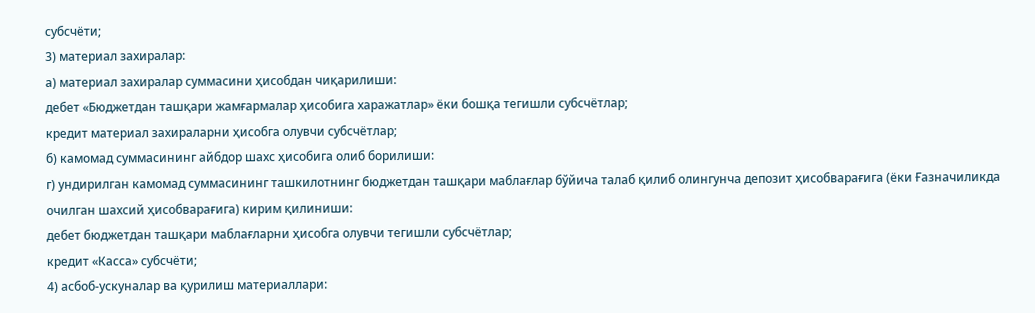субсчёти;
3) материал захиралар:
а) материал захиралар суммасини ҳисобдан чиқарилиши:
дебет «Бюджетдан ташқари жамғармалар ҳисобига харажатлар» ёки бошқа тегишли субсчётлар;
кредит материал захираларни ҳисобга олувчи субсчётлар;
б) камомад суммасининг айбдор шахс ҳисобига олиб борилиши:
г) ундирилган камомад суммасининг ташкилотнинг бюджетдан ташқари маблағлар бўйича талаб қилиб олингунча депозит ҳисобварағига (ёки Ғазначиликда очилган шахсий ҳисобварағига) кирим қилиниши:
дебет бюджетдан ташқари маблағларни ҳисобга олувчи тегишли субсчётлар;
кредит «Касса» субсчёти;
4) асбоб-ускуналар ва қурилиш материаллари: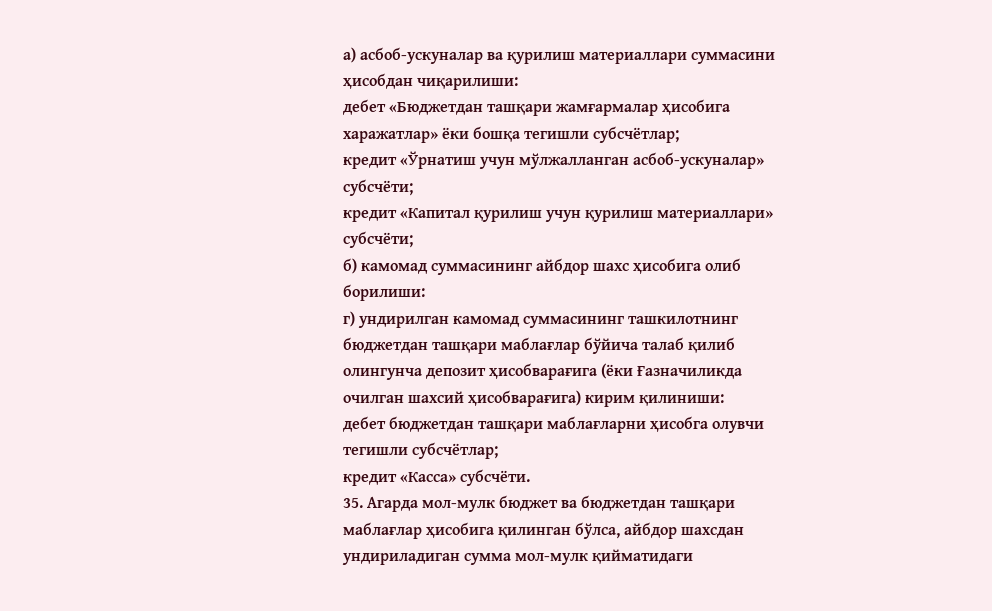а) асбоб-ускуналар ва қурилиш материаллари суммасини ҳисобдан чиқарилиши:
дебет «Бюджетдан ташқари жамғармалар ҳисобига харажатлар» ёки бошқа тегишли субсчётлар;
кредит «Ўрнатиш учун мўлжалланган асбоб-ускуналар» субсчёти;
кредит «Капитал қурилиш учун қурилиш материаллари» субсчёти;
б) камомад суммасининг айбдор шахс ҳисобига олиб борилиши:
г) ундирилган камомад суммасининг ташкилотнинг бюджетдан ташқари маблағлар бўйича талаб қилиб олингунча депозит ҳисобварағига (ёки Ғазначиликда очилган шахсий ҳисобварағига) кирим қилиниши:
дебет бюджетдан ташқари маблағларни ҳисобга олувчи тегишли субсчётлар;
кредит «Касса» субсчёти.
35. Агарда мол-мулк бюджет ва бюджетдан ташқари маблағлар ҳисобига қилинган бўлса, айбдор шахсдан ундириладиган сумма мол-мулк қийматидаги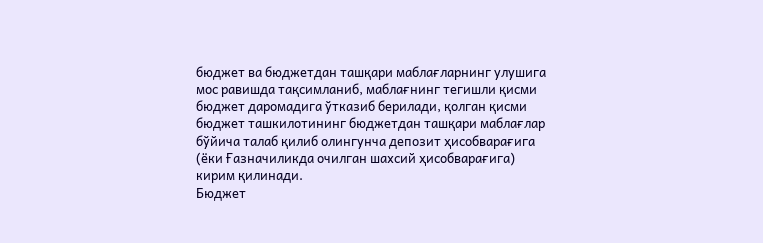бюджет ва бюджетдан ташқари маблағларнинг улушига мос равишда тақсимланиб, маблағнинг тегишли қисми бюджет даромадига ўтказиб берилади, қолган қисми бюджет ташкилотининг бюджетдан ташқари маблағлар бўйича талаб қилиб олингунча депозит ҳисобварағига (ёки Ғазначиликда очилган шахсий ҳисобварағига) кирим қилинади.
Бюджет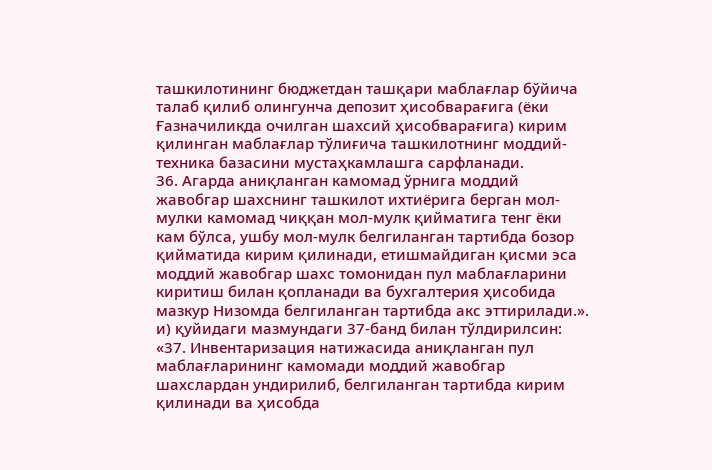ташкилотининг бюджетдан ташқари маблағлар бўйича талаб қилиб олингунча депозит ҳисобварағига (ёки Ғазначиликда очилган шахсий ҳисобварағига) кирим қилинган маблағлар тўлиғича ташкилотнинг моддий-техника базасини мустаҳкамлашга сарфланади.
36. Агарда аниқланган камомад ўрнига моддий жавобгар шахснинг ташкилот ихтиёрига берган мол-мулки камомад чиққан мол-мулк қийматига тенг ёки кам бўлса, ушбу мол-мулк белгиланган тартибда бозор қийматида кирим қилинади, етишмайдиган қисми эса моддий жавобгар шахс томонидан пул маблағларини киритиш билан қопланади ва бухгалтерия ҳисобида мазкур Низомда белгиланган тартибда акс эттирилади.».
и) қуйидаги мазмундаги 37-банд билан тўлдирилсин:
«37. Инвентаризация натижасида аниқланган пул маблағларининг камомади моддий жавобгар шахслардан ундирилиб, белгиланган тартибда кирим қилинади ва ҳисобда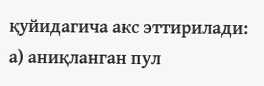қуйидагича акс эттирилади:
а) аниқланган пул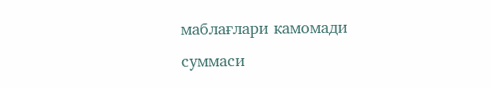маблағлари камомади суммаси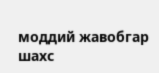моддий жавобгар шахс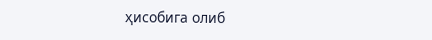ҳисобига олиб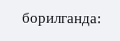борилганда: